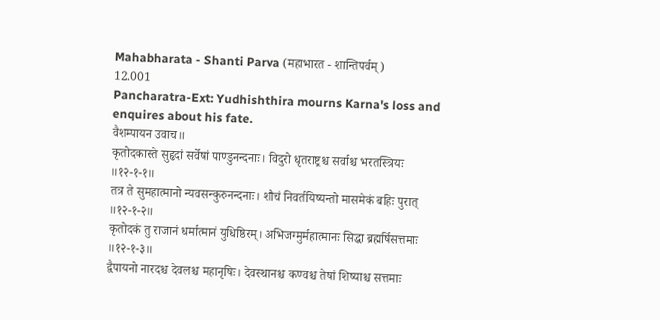Mahabharata - Shanti Parva (महाभारत - शान्तिपर्वम्)
12.001
Pancharatra-Ext: Yudhishthira mourns Karna's loss and enquires about his fate.
वैशम्पायन उवाच॥
कृतोदकास्ते सुहृदां सर्वेषां पाण्डुनन्दनाः। विदुरो धृतराष्ट्रश्च सर्वाश्च भरतस्त्रियः ॥१२-१-१॥
तत्र ते सुमहात्मानो न्यवसन्कुरुनन्दनाः। शौचं निवर्तयिष्यन्तो मासमेकं बहिः पुरात् ॥१२-१-२॥
कृतोदकं तु राजानं धर्मात्मानं युधिष्ठिरम्। अभिजग्मुर्महात्मानः सिद्धा ब्रह्मर्षिसत्तमाः ॥१२-१-३॥
द्वैपायनो नारदश्च देवलश्च महानृषिः। देवस्थानश्च कण्वश्च तेषां शिष्याश्च सत्तमाः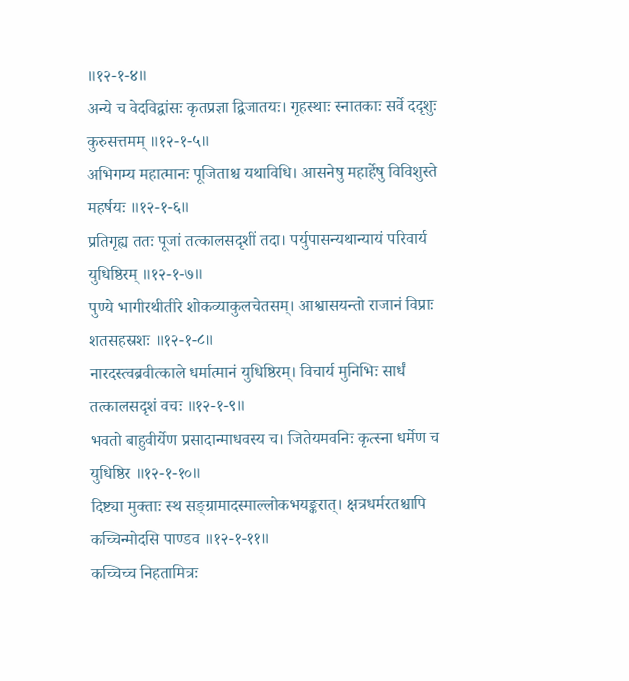॥१२-१-४॥
अन्ये च वेदविद्वांसः कृतप्रज्ञा द्विजातयः। गृहस्थाः स्नातकाः सर्वे ददृशुः कुरुसत्तमम् ॥१२-१-५॥
अभिगम्य महात्मानः पूजिताश्च यथाविधि। आसनेषु महार्हेषु विविशुस्ते महर्षयः ॥१२-१-६॥
प्रतिगृह्य ततः पूजां तत्कालसदृशीं तदा। पर्युपासन्यथान्यायं परिवार्य युधिष्ठिरम् ॥१२-१-७॥
पुण्ये भागीरथीतीरे शोकव्याकुलचेतसम्। आश्वासयन्तो राजानं विप्राः शतसहस्रशः ॥१२-१-८॥
नारदस्त्वब्रवीत्काले धर्मात्मानं युधिष्ठिरम्। विचार्य मुनिभिः सार्धं तत्कालसदृशं वचः ॥१२-१-९॥
भवतो बाहुवीर्येण प्रसादान्माधवस्य च। जितेयमवनिः कृत्स्ना धर्मेण च युधिष्ठिर ॥१२-१-१०॥
दिष्ट्या मुक्ताः स्थ सङ्ग्रामादस्माल्लोकभयङ्करात्। क्षत्रधर्मरतश्चापि कच्चिन्मोदसि पाण्डव ॥१२-१-११॥
कच्चिच्च निहतामित्रः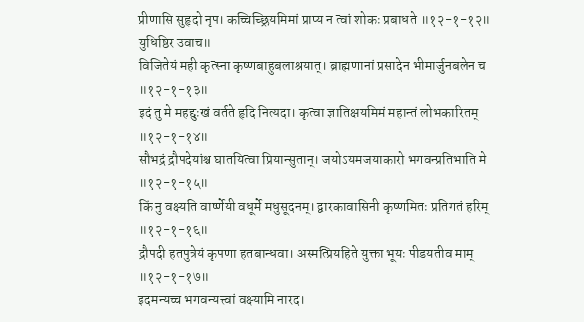प्रीणासि सुहृदो नृप। कच्चिच्छ्रियमिमां प्राप्य न त्वां शोकः प्रबाधते ॥१२-१-१२॥
युधिष्ठिर उवाच॥
विजितेयं मही कृत्स्ना कृष्णबाहुबलाश्रयात्। ब्राह्मणानां प्रसादेन भीमार्जुनबलेन च ॥१२-१-१३॥
इदं तु मे महद्दुःखं वर्तते हृदि नित्यदा। कृत्वा ज्ञातिक्षयमिमं महान्तं लोभकारितम् ॥१२-१-१४॥
सौभद्रं द्रौपदेयांश्च घातयित्वा प्रियान्सुतान्। जयोऽयमजयाकारो भगवन्प्रतिभाति मे ॥१२-१-१५॥
किं नु वक्ष्यति वार्ष्णेयी वधूर्मे मधुसूदनम्। द्वारकावासिनी कृष्णमितः प्रतिगतं हरिम् ॥१२-१-१६॥
द्रौपदी हतपुत्रेयं कृपणा हतबान्धवा। अस्मत्प्रियहिते युक्ता भूयः पीडयतीव माम् ॥१२-१-१७॥
इदमन्यच्च भगवन्यत्त्वां वक्ष्यामि नारद।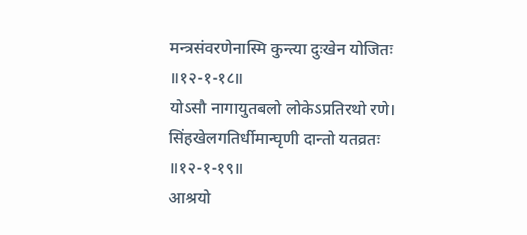मन्त्रसंवरणेनास्मि कुन्त्या दुःखेन योजितः ॥१२-१-१८॥
योऽसौ नागायुतबलो लोकेऽप्रतिरथो रणे। सिंहखेलगतिर्धीमान्घृणी दान्तो यतव्रतः ॥१२-१-१९॥
आश्रयो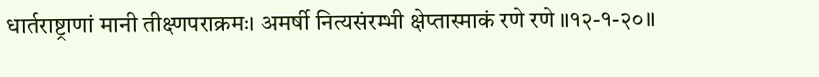धार्तराष्ट्राणां मानी तीक्ष्णपराक्रमः। अमर्षी नित्यसंरम्भी क्षेप्तास्माकं रणे रणे ॥१२-१-२०॥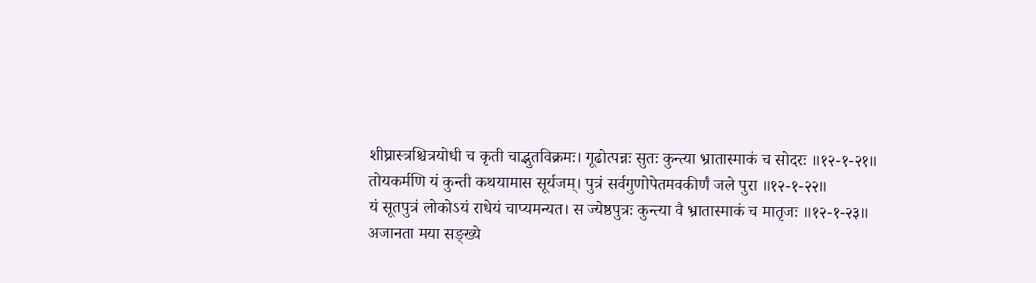शीघ्रास्त्रश्चित्रयोधी च कृती चाद्भुतविक्रमः। गूढोत्पन्नः सुतः कुन्त्या भ्रातास्माकं च सोदरः ॥१२-१-२१॥
तोयकर्मणि यं कुन्ती कथयामास सूर्यजम्। पुत्रं सर्वगुणोपेतमवकीर्णं जले पुरा ॥१२-१-२२॥
यं सूतपुत्रं लोकोऽयं राधेयं चाप्यमन्यत। स ज्येष्ठपुत्रः कुन्त्या वै भ्रातास्माकं च मातृजः ॥१२-१-२३॥
अजानता मया सङ्ख्ये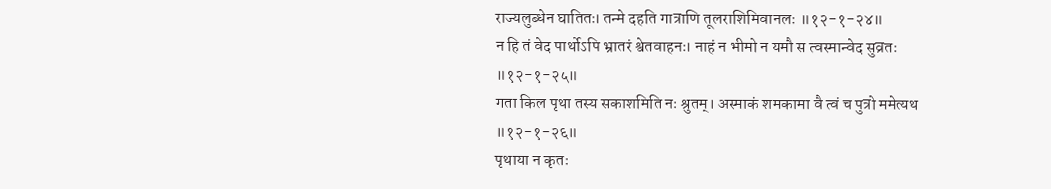राज्यलुब्धेन घातितः। तन्मे दहति गात्राणि तूलराशिमिवानलः ॥१२-१-२४॥
न हि तं वेद पार्थोऽपि भ्रातरं श्वेतवाहनः। नाहं न भीमो न यमौ स त्वस्मान्वेद सुव्रतः ॥१२-१-२५॥
गता किल पृथा तस्य सकाशमिति नः श्रुतम्। अस्माकं शमकामा वै त्वं च पुत्रो ममेत्यथ ॥१२-१-२६॥
पृथाया न कृतः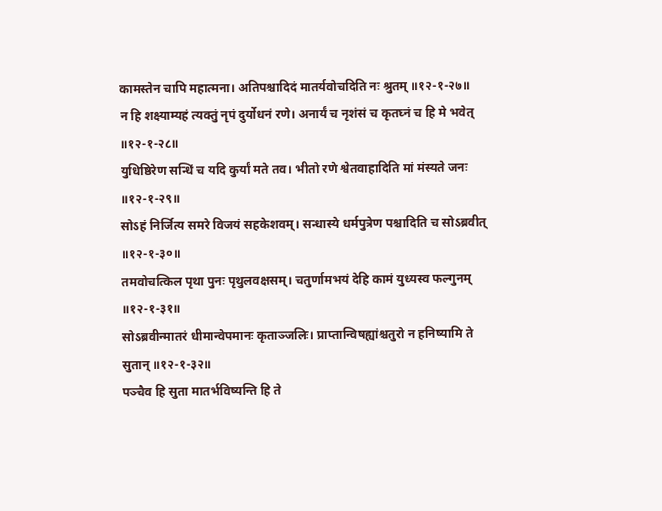कामस्तेन चापि महात्मना। अतिपश्चादिदं मातर्यवोचदिति नः श्रुतम् ॥१२-१-२७॥
न हि शक्ष्याम्यहं त्यक्तुं नृपं दुर्योधनं रणे। अनार्यं च नृशंसं च कृतघ्नं च हि मे भवेत् ॥१२-१-२८॥
युधिष्ठिरेण सन्धिं च यदि कुर्यां मते तव। भीतो रणे श्वेतवाहादिति मां मंस्यते जनः ॥१२-१-२९॥
सोऽहं निर्जित्य समरे विजयं सहकेशवम्। सन्धास्ये धर्मपुत्रेण पश्चादिति च सोऽब्रवीत् ॥१२-१-३०॥
तमवोचत्किल पृथा पुनः पृथुलवक्षसम्। चतुर्णामभयं देहि कामं युध्यस्व फल्गुनम् ॥१२-१-३१॥
सोऽब्रवीन्मातरं धीमान्वेपमानः कृताञ्जलिः। प्राप्तान्विषह्यांश्चतुरो न हनिष्यामि ते सुतान् ॥१२-१-३२॥
पञ्चैव हि सुता मातर्भविष्यन्ति हि ते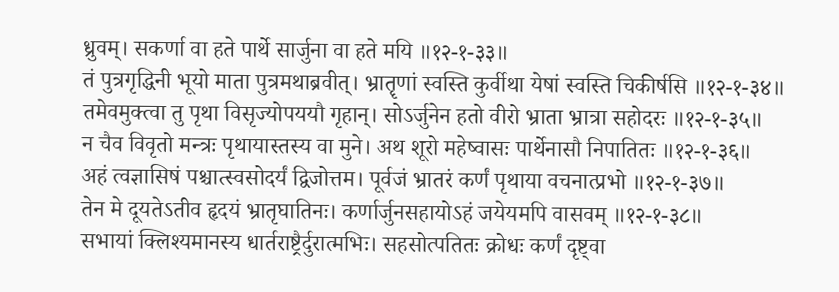ध्रुवम्। सकर्णा वा हते पार्थे सार्जुना वा हते मयि ॥१२-१-३३॥
तं पुत्रगृद्धिनी भूयो माता पुत्रमथाब्रवीत्। भ्रातॄणां स्वस्ति कुर्वीथा येषां स्वस्ति चिकीर्षसि ॥१२-१-३४॥
तमेवमुक्त्वा तु पृथा विसृज्योपययौ गृहान्। सोऽर्जुनेन हतो वीरो भ्राता भ्रात्रा सहोदरः ॥१२-१-३५॥
न चैव विवृतो मन्त्रः पृथायास्तस्य वा मुने। अथ शूरो महेष्वासः पार्थेनासौ निपातितः ॥१२-१-३६॥
अहं त्वज्ञासिषं पश्चात्स्वसोदर्यं द्विजोत्तम। पूर्वजं भ्रातरं कर्णं पृथाया वचनात्प्रभो ॥१२-१-३७॥
तेन मे दूयतेऽतीव हृदयं भ्रातृघातिनः। कर्णार्जुनसहायोऽहं जयेयमपि वासवम् ॥१२-१-३८॥
सभायां क्लिश्यमानस्य धार्तराष्ट्रैर्दुरात्मभिः। सहसोत्पतितः क्रोधः कर्णं दृष्ट्वा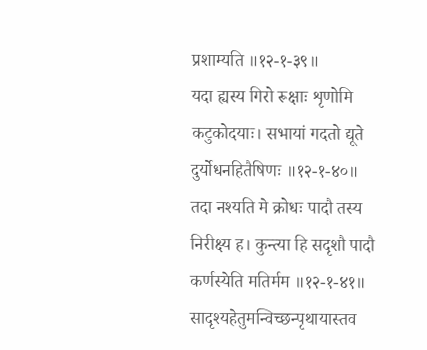प्रशाम्यति ॥१२-१-३९॥
यदा ह्यस्य गिरो रूक्षाः शृणोमि कटुकोदयाः। सभायां गदतो द्यूते दुर्योधनहितैषिणः ॥१२-१-४०॥
तदा नश्यति मे क्रोधः पादौ तस्य निरीक्ष्य ह। कुन्त्या हि सदृशौ पादौ कर्णस्येति मतिर्मम ॥१२-१-४१॥
सादृश्यहेतुमन्विच्छन्पृथायास्तव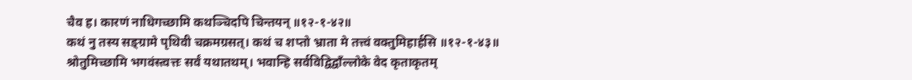चैव ह। कारणं नाधिगच्छामि कथञ्चिदपि चिन्तयन् ॥१२-१-४२॥
कथं नु तस्य सङ्ग्रामे पृथिवी चक्रमग्रसत्। कथं च शप्तो भ्राता मे तत्त्वं वक्तुमिहार्हसि ॥१२-१-४३॥
श्रोतुमिच्छामि भगवंस्त्वत्तः सर्वं यथातथम्। भवान्हि सर्वविद्विद्वाँल्लोके वेद कृताकृतम्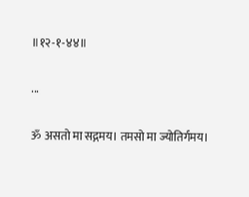॥१२-१-४४॥

...

ॐ असतो मा सद्गमय। तमसो मा ज्योतिर्गमय।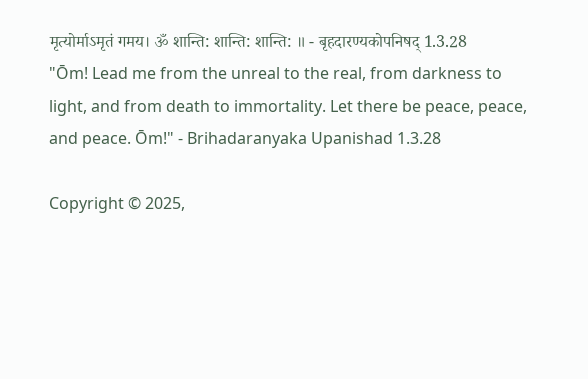मृत्योर्माऽमृतं गमय। ॐ शान्ति: शान्ति: शान्ति: ॥ - बृहदारण्यकोपनिषद् 1.3.28
"Ōm! Lead me from the unreal to the real, from darkness to light, and from death to immortality. Let there be peace, peace, and peace. Ōm!" - Brihadaranyaka Upanishad 1.3.28

Copyright © 2025,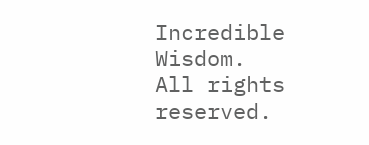Incredible Wisdom.
All rights reserved.